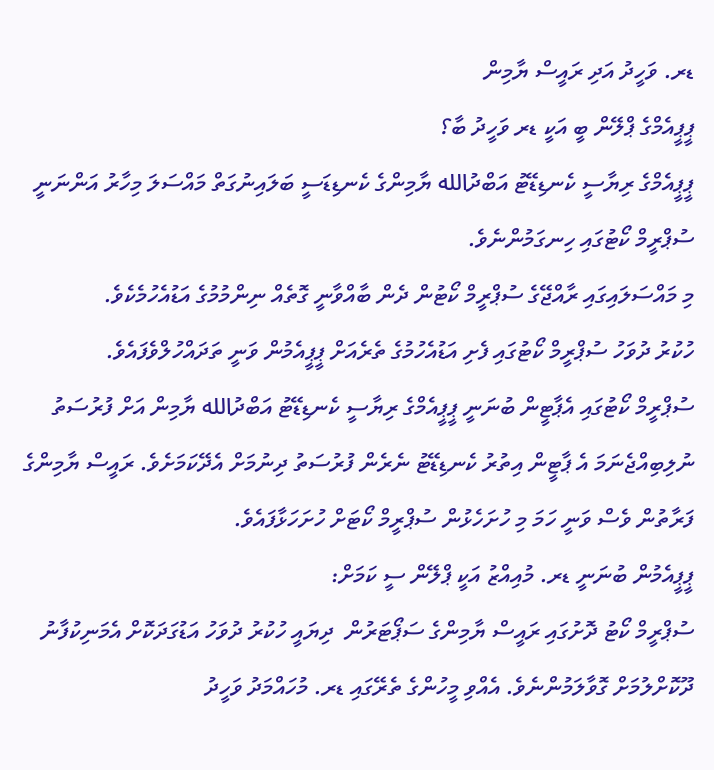ޑރ. ވަހީދު އަދި ރައީސް ޔާމިން
ޕީޕީއެމްގެ ޕްލޭން ބީ އަކީ ޑރ ވަހީދު ބާ؟
ޕީޕީއެމްގެ ރިޔާސީ ކެނޑިޑޭޓު އަބްދުالله ޔާމިންގެ ކެނޑިޑަސީ ބަލައިނުގަތް މައްސަލަ މިހާރު އަންނަނީ ސުޕްރީމް ކޯޓުގައި ހިނގަމުންނެވެ.
މި މައްސަލައިގައި ރާއްޖޭގެ ސުޕްރީމް ކޯޓުން ދެން ބާއްވާނީ ގޮތެއް ނިންމުމުގެ އަޑުއެހުމެކެވެ.
ހުކުރު ދުވަހު ސުޕްރީމް ކޯޓުގައި ފެށި އަޑުއެހުމުގެ ތެރެއަށް ޕީޕީއެމުން ވަނީ ތަދައްހުލްވެފައެވެ.
ސުޕްރީމް ކޯޓުގައި އެޕާޓީން ބުނަނީ ޕީޕީއެމްގެ ރިޔާސީ ކެނޑިޑޭޓު އަބްދުالله ޔާމިން އަށް ފުރުސަތު ނުލިބިއްޖެނަމަ އެ ޕާޓީން އިތުރު ކެނޑިޑޭޓު ނެރެން ފުރުސަތު ދިނުމަށް އެދޭކަމަށެވެ. ރައީސް ޔާމިންގެ ފަރާތުން ވެސް ވަނީ ހަމަ މި ހުށަހެޅުން ސުޕްރީމް ކޯޓަށް ހުށަހަޅާފައެވެ.
ޕީޕީއެމުން ބުނަނީ ޑރ. މުއިއްޒު އަކީ ޕްލޭން ސީ ކަމަށް:
ސުޕްރީމް ކޯޓު ދޮށުގައި ރައީސް ޔާމިންގެ ސަޕޯޓަރުން  ދިޔައީ ހުކުރު ދުވަހު އަޑުގަދަކޮށް އެމަނިކުފާނު ދޫކޮށްލުމަށް ގޮވާލަމުންނެވެ. އެއްވި މީހުންގެ ތެރޭގައި ޑރ. މުހައްމަދު ވަހީދު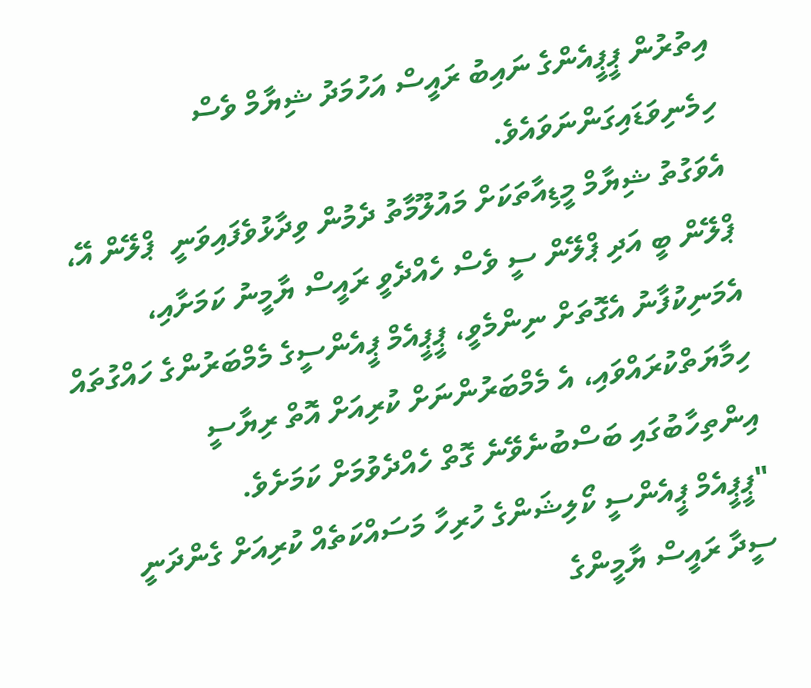އިތުރުން ޕީޕީއެންގެ ނައިބު ރައީސް އަހުމަދު ޝިޔާމް ވެސް ހިމެނިވަޑައިގަންނަވައެވެ.
އެވަގުތު ޝިޔާމް މީޑިއާތަކަށް މައުލޫމާތު ދެމުން ވިދާޅުވެފައިވަނީ  ޕްލޭން އޭ، ޕްލޭން ބީ އަދި ޕްލޭން ސީ ވެސް ހެއްދެވީ ރައީސް ޔާމީނު ކަމަށާއި، އެމަނިކުފާނު އެގޮތަށް ނިންމެވީ، ޕީޕީއެމް ޕީއެންސީގެ މެމްބަރުންގެ ހައްގުތައް ހިމާޔަތްކުރައްވައި، އެ މެމްބަރުންނަށް ކުރިއަށް އޮތް ރިޔާސީ އިންތިހާބުގައި ބަސްބުނެވޭނެ ގޮތް ހެއްދެވުމަށް ކަމަށެވެ.
"ޕީޕީއެމް ޕީއެންސީ ކޯލިޝަންގެ ހުރިހާ މަސައްކަތެއް ކުރިއަށް ގެންދަނީ ސީދާ ރައީސް ޔާމީންގެ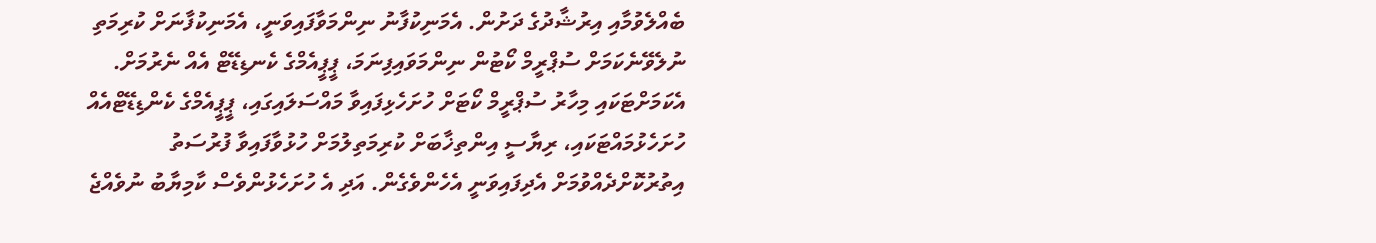ބެއްލެވުމާއި އިރުޝާދުގެ ދަށުން. އެމަނިކުފާނު ނިންމަވާފައިވަނީ، އެމަނިކުފާނަށް ކުރިމަތި ނުލެވޭނެކަމަށް ސުޕްރީމް ކޯޓުން ނިންމަވައިފިނަމަ، ޕީޕީއެމްގެ ކެނޑިޑޭޓް އެއް ނެރުމަށް. އެކަމަށްޓަކައި މިހާރު ސުޕްރީމް ކޯޓަށް ހުށަހެޅިފައިވާ މައްސަލައިގައި، ޕީޕީއެމްގެ ކެންޑިޑޭޓްއެއް ހުށަހެޅުމައްޓަކައި، ރިޔާސީ އިންތިޚާބަށް ކުރިމަތިލުމަށް ހުޅުވާފައިވާ ފުރުސަތު އިތުރުކޮށްދެއްވުމަށް އެދިފައިވަނީ އެހެންވެގެން. އަދި އެ ހުށަހެޅުންވެސް ކާމިޔާބު ނުވެއްޖެ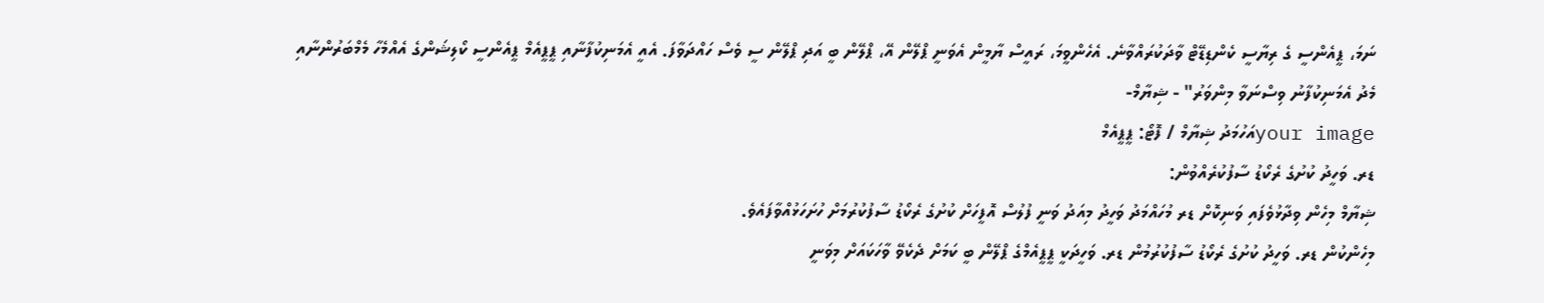ނަމަ، ޕީއެންސީ ގެ ރިޔާސީ ކެންޑިޑޭޓް ވާދަކުރައްވާނެ. އެހެންވީމަ، ރައީސް ޔާމީން އެވަނީ ޕްލޭން އޭ، ޕްލޭން ބީ އަދި ޕްލޭން ސީ ވެސް ހައްދަވާފަ. އެއީ އެމަނިކުފާނާއި ޕީޕީއެމް ޕީއެންސީ ކޯލިޝަންގެ އެއްމެހާ މެމްބަރުންނާއި މެދު އެމަނިކުފާނު ވިސްނަވާ މިންވަރު" - ޝިޔާމް-
your imageއަހުމަދު ޝިޔާމް / ފޮޓޯ: ޕީޕީއެމް
ޑރ. ވަހީދު ކުށުގެ ރެކޯޑު ސާފުކުރެއްވުން:
ޝިޔާމް މިހެން ވިދާޅުވެފައި ވަނިކޮށް ޑރ މުހައްމަދު ވަހީދު މިއަދު ވަނީ ފުލުސް އޮފީހަށް ކުށުގެ ރެކޯޑު ސާފުކުރުމަށް ހުށަހަޅުއްވާފައެވެ.
މިހެންކުން ޑރ. ވަހީދު ކުށުގެ ރެކޯޑު ސާފުކުރުމުން ޑރ. ވަހީދަކީ ޕީޕީއެމްގެ ޕްލޭން ބީ ކަމަށް ދެކެވޭ ވާހަކައަށް މިވަނީ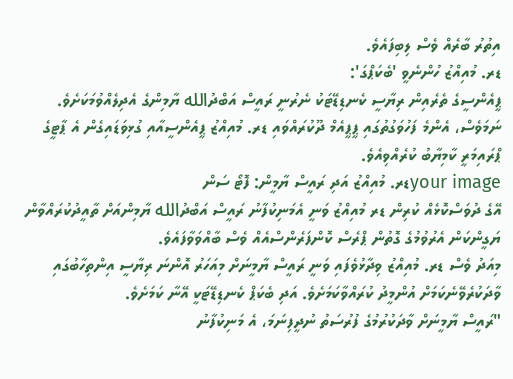އިތުރު ބާރެއް ވެސް ލިބިފައެވެ.
ޑރ. މުއިއްޒު ހުންނެވީ 'ބެކަޕްގަ':
ޕީއެންސީގެ ތެރެއިން ރިޔާސީ ކެނޑިޑޭޓަކު ނެރުނީ ރައީސް އަބްދުالله ޔާމިންގެ އެދިލެއްވުމަކަށެވެ. ނަމަވެސް، އެންމެ ފަހުވަގުތުގައި ޕީޕީއެމް ދޫކުރައްވައި ޑރ. މުއިއްޒު ޕީއެންސީއާއި ގުޅިވަޑައިގެން އެ ޕާޓީގެ ޕްރައިމަރީ ކާމިޔާބު ކުރެއްވިއެވެ.
your imageޑރ. މުއިއްޒު އަދި ރައީސް ޔާމީން: ފޮޓޯ ސަން
އޭގެ ދުވަސްކޮޅެއް ކުރިން ޑރ މުއިއްޒު ވަނީ އެމަނިކުފާނު ރައީސް އަބްދުالله ޔާމިންއަށް ތާއީދުކުރައްވާން ޔަގީންކަން އެރުވުމުގެ ގޮތުން ޕްރެސް ކޮންފަރެންސްއެއް ވެސް ބާއްވަވާފައެވެ.
މިއަދު ވެސް ޑރ. މުއިއްޒު ވިދާޅުވެފައި ވަނީ ރައީސް ޔާމީނަށް މިއަހަރު އޮންނަ ރިޔާސީ އިންތިހާބުގައި ވާދަކުރެވޭނެކަމަށް އުންމީދު ކުރައްވާކަމަށެވެ. އަދި ބެކަޕް ކެނޑިޑޭޓަކީ އޭނާ ކަމަށެވެ.
"ރައީސް ޔާމީނަށް ވާދަކުރުމުގެ ފުރުސަތު ނުދީފިނަމަ، އެ މަނިކުފާނު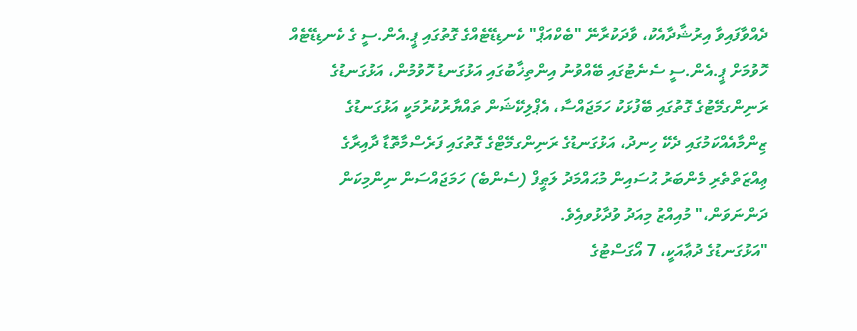ދެއްވާފައިވާ އިރުޝާދާއެކު، ވާދަކުރާނޭ "ބެކްއަޕް" ކެނޑިޑޭޓެއްގެ ގޮތުގައި ޕީ.އެން.ސީ ގެ ކެނޑިޑޭޓެއް ހޮވުމަށް ޕީ.އެން.ސީ ސެނެޓުގައި ބޭއްވުނު އިންތިޚާބުގައި އަޅުގަނޑު ހޮވުމުން، އަޅުގަނޑުގެ ރަނިންގމޭޓުގެ ގޮތުގައި ބޭފުޅަކު ހަމަޖައްސާ، އެޕްލިކޭޝަން ތައްޔާރުކުރުމަކީ އަޅުގަނޑުގެ ޒިންމާއެއްކަމުގައި ދެކޭ ހިނދު، އަޅުގަނޑުގެ ރަނިންގމޭޓްގެ ގޮތުގައި ފަރެސްމާތޮޑާ ދާއިރާގެ ޢިއްޒަތްތެރި މެންބަރު ޙުސައިން މުޙައްމަދު ލަޠީފް (ސެންބެ) ހަމަޖައްސަން ނިންމިކަން ދަންނަވަން،" މުއިއްޒު މިއަދު ވުދާޅުވއިެވެ.
"އަޅުގަނޑުގެ ދުޢާއަކީ، 7 އޯގަސްޓުގެ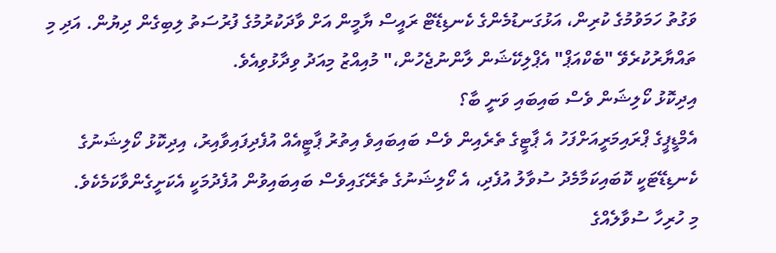ވަގުތު ހަމަވުމުގެ ކުރިން، އަޅުގަނޑުމެންގެ ކެނޑިޑޭޓް ރައީސް ޔާމީން އަށް ވާދަކުރުމުގެ ފުރުސަތު ލިބިގެން ދިޔުން. އަދި މި ތައްޔާރުކުރެވޭ "ބެކްއަޕް" އެޕްލިކޭޝަން ލާންނުޖެހުން،" މުއިއްޒު މިއަދު ވިދާޅުވިއެވެ.
އިދިކޮޅު ކޯލިޝަން ވެސް ބައިބައި ވަނީ ބާ؟
އެމްޑީޕީގެ ޕްރައިމަރީއަށްފަހު އެ ޕާޓީގެ ތެރެއިން ވެސް ބައިބައިވެ އިތުރު ޕާޓީއެއް އުފެދިފައިވާއިރު، އިދިކޮޅު ކޯލިޝަނުގެ ކެނޑިޑޭޓަކީ ކޮބައިކަމާމެދު ސުވާލު އުފެދި، އެ ކޯލިޝަނުގެ ތެރޭގައިވެސް ބައިބައިވުން އުފެދުމަކީ އެކަށީގެންވާކަމެކެވެ.
މި ހުރިހާ ސުވާލެއްގެ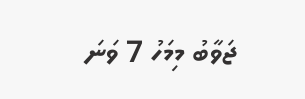ޖަވާބު މިމަހު 7 ވަނަ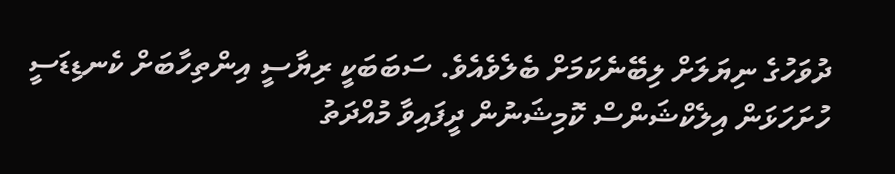ދުވަހުގެ ނިޔަލަށް ލިބޭނެކަމަށް ބެލެވެއެވެ. ސަބަބަކީ ރިޔާސީ އިންތިހާބަށް ކެނޑިޑަސީ ހުށަހަޅަން އިލެކްޝަންސް ކޮމިޝަނުން ދީފައިވާ މުއްދަތު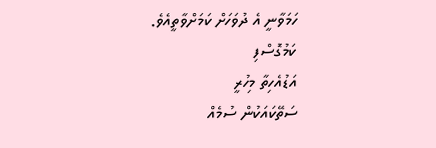ހަމަވާނީ އެ ދުވަހަށް ކަމަށްވާތީއެވެ.
ކަމުގޮސްފި
އަޑުއެހިތާ މިހުރީ
ސަތޭކައަކުން ސުމެއް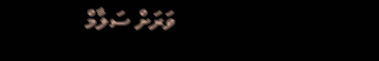ވަރަށް ސަލާމް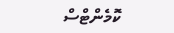ކޮމެންޓްސް